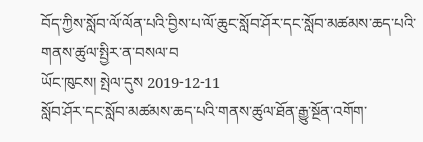བོད་ཀྱིས་སློབ་ལོ་ལོན་པའི་བྱིས་པ་ལོ་ཆུང་སློབ་ཤོར་དང་སློབ་མཚམས་ཆད་པའི་གནས་ཚུལ་སྤྱིར་ན་བསལ་བ
ཡོང་ཁུངས། སྤེལ་དུས 2019-12-11
སློབ་ཤོར་དང་སློབ་མཚམས་ཆད་པའི་གནས་ཚུལ་ཐོན་རྒྱུ་སྔོན་འགོག་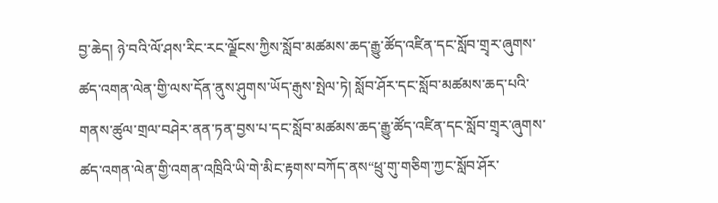བྱ་ཆེད། ཉེ་བའི་ལོ་ཤས་རིང་རང་ལྗོངས་ཀྱིས་སློབ་མཚམས་ཆད་རྒྱུ་ཚོད་འཛིན་དང་སློབ་གྲྭར་ཞུགས་ཚད་འགན་ལེན་གྱི་ལས་དོན་ནུས་ཤུགས་ཡོད་རྒུས་སྤེལ་ཏེ། སློབ་ཤོར་དང་སློབ་མཚམས་ཆད་པའི་གནས་ཚུལ་གྲལ་བཤེར་ནན་ཏན་བྱས་པ་དང་སློབ་མཚམས་ཆད་རྒྱུ་ཚོད་འཛིན་དང་སློབ་གྲྭར་ཞུགས་ཚད་འགན་ལེན་གྱི་འགན་འཁྲིའི་ཡི་གེ་མིང་རྟགས་བཀོད་ནས“ཕྲུ་གུ་གཅིག་ཀྱང་སློབ་ཤོར་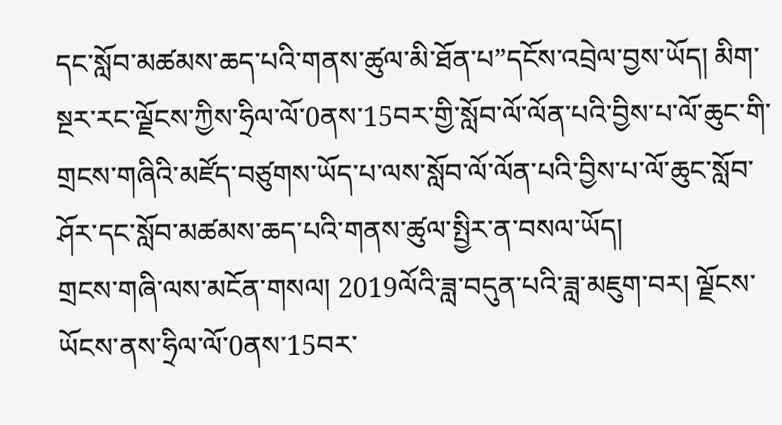དང་སློབ་མཚམས་ཆད་པའི་གནས་ཚུལ་མི་ཐོན་པ”དངོས་འབྲེལ་བྱས་ཡོད། མིག་སྔར་རང་ལྗོངས་ཀྱིས་ཧྲིལ་ལོ་0ནས་15བར་གྱི་སློབ་ལོ་ལོན་པའི་བྱིས་པ་ལོ་ཆུང་གི་གྲངས་གཞིའི་མཛོད་བཙུགས་ཡོད་པ་ལས་སློབ་ལོ་ལོན་པའི་བྱིས་པ་ལོ་ཆུང་སློབ་ཤོར་དང་སློབ་མཚམས་ཆད་པའི་གནས་ཚུལ་སྤྱིར་ན་བསལ་ཡོད།
གྲངས་གཞི་ལས་མངོན་གསལ། 2019ལོའི་ཟླ་བདུན་པའི་ཟླ་མཇུག་བར། ལྗོངས་ཡོངས་ནས་ཧྲིལ་ལོ་0ནས་15བར་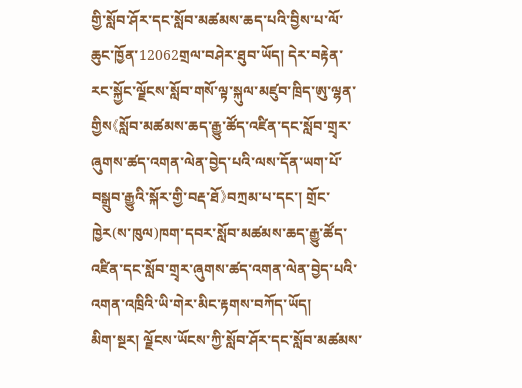གྱི་སློབ་ཤོར་དང་སློབ་མཚམས་ཆད་པའི་བྱིས་པ་ལོ་ཆུང་ཁྱོན་12062གྲལ་བཤེར་ཐུབ་ཡོད། དེར་བརྟེན་རང་སྐྱོང་ལྗོངས་སློབ་གསོ་ལྟ་སྐུལ་མཛུབ་ཁྲིད་ཨུ་ལྷན་གྱིས《སློབ་མཚམས་ཆད་རྒྱུ་ཚོད་འཛིན་དང་སློབ་གྲྭར་ཞུགས་ཚད་འགན་ལེན་བྱེད་པའི་ལས་དོན་ཡག་པོ་བསྒྲུབ་རྒྱུའི་སྐོར་གྱི་བརྡ་ཐོ》བཀྲམ་པ་དང་། གྲོང་ཁྱེར(ས་ཁུལ)ཁག་དབར་སློབ་མཚམས་ཆད་རྒྱུ་ཚོད་འཛིན་དང་སློབ་གྲྭར་ཞུགས་ཚད་འགན་ལེན་བྱེད་པའི་འགན་འཁྲིའི་ཡི་གེར་མིང་རྟགས་བཀོད་ཡོད།
མིག་སྔར། ལྗོངས་ཡོངས་ཀྱི་སློབ་ཤོར་དང་སློབ་མཚམས་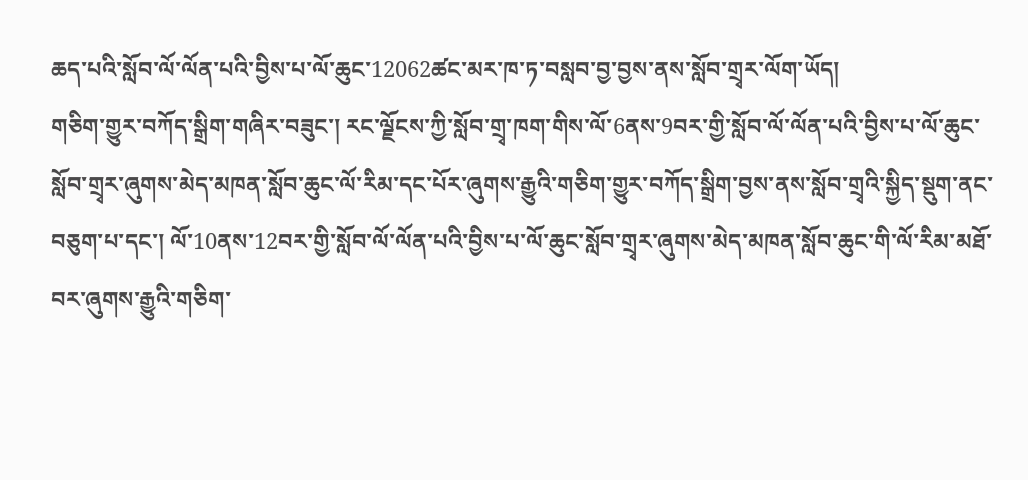ཆད་པའི་སློབ་ལོ་ལོན་པའི་བྱིས་པ་ལོ་ཆུང་12062ཚང་མར་ཁ་ཏ་བསླབ་བྱ་བྱས་ནས་སློབ་གྲྭར་ལོག་ཡོད།
གཅིག་གྱུར་བཀོད་སྒྲིག་གཞིར་བཟུང་། རང་ལྗོངས་ཀྱི་སློབ་གྲྭ་ཁག་གིས་ལོ་6ནས་9བར་གྱི་སློབ་ལོ་ལོན་པའི་བྱིས་པ་ལོ་ཆུང་སློབ་གྲྭར་ཞུགས་མེད་མཁན་སློབ་ཆུང་ལོ་རིམ་དང་པོར་ཞུགས་རྒྱུའི་གཅིག་གྱུར་བཀོད་སྒྲིག་བྱས་ནས་སློབ་གྲྭའི་སྐྱིད་སྡུག་ནང་བཅུག་པ་དང་། ལོ་10ནས་12བར་གྱི་སློབ་ལོ་ལོན་པའི་བྱིས་པ་ལོ་ཆུང་སློབ་གྲྭར་ཞུགས་མེད་མཁན་སློབ་ཆུང་གི་ལོ་རིམ་མཐོ་བར་ཞུགས་རྒྱུའི་གཅིག་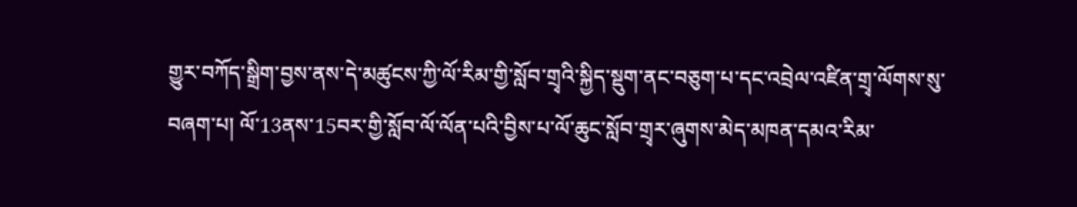གྱུར་བཀོད་སྒྲིག་བྱས་ནས་དེ་མཚུངས་ཀྱི་ལོ་རིམ་གྱི་སློབ་གྲྭའི་སྐྱིད་སྡུག་ནང་བཅུག་པ་དང་འབྲེལ་འཛིན་གྲྭ་ལོགས་སུ་བཞག་པ། ལོ་13ནས་15བར་གྱི་སློབ་ལོ་ལོན་པའི་བྱིས་པ་ལོ་ཆུང་སློབ་གྲྭར་ཞུགས་མེད་མཁན་དམའ་རིམ་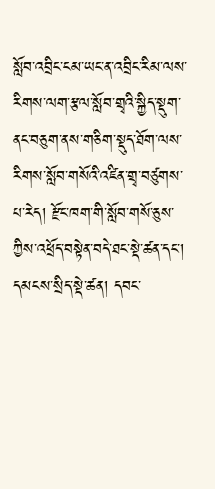སློབ་འབྲིང་ངམ་ཡང་ན་འབྲིང་རིམ་ལས་རིགས་ལག་རྩལ་སློབ་གྲྭའི་སྐྱིད་སྡུག་ནང་བཅུག་ནས་གཅིག་སྡུད་ཐོག་ལས་རིགས་སློབ་གསོའི་འཛིན་གྲྭ་བཙུགས་པ་རེད། རྫོང་ཁག་གི་སློབ་གསོ་ཅུས་ཀྱིས་འཕྲོད་བསྟེན་བདེ་ཐང་སྡེ་ཚན་དང་། དམངས་སྲིད་སྡེ་ཚན། དབང་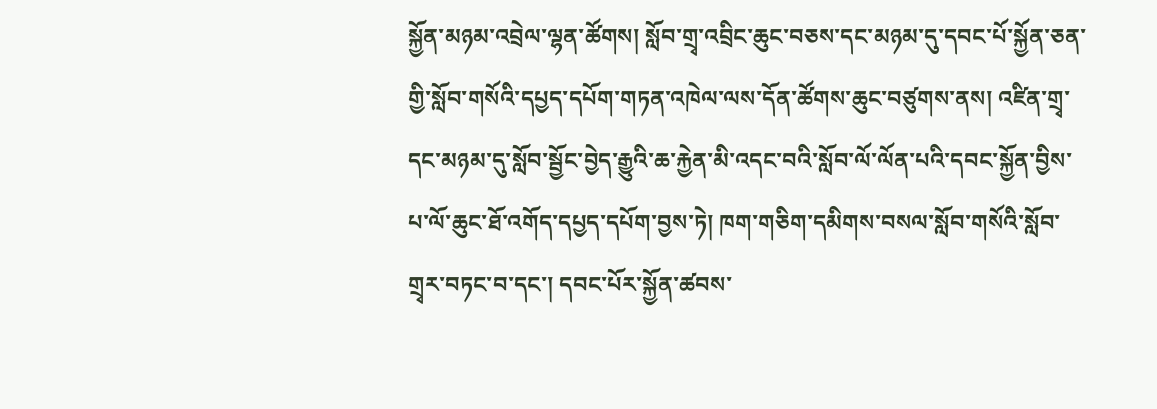སྐྱོན་མཉམ་འབྲེལ་ལྷན་ཚོགས། སློབ་གྲྭ་འབྲིང་ཆུང་བཅས་དང་མཉམ་དུ་དབང་པོ་སྐྱོན་ཅན་གྱི་སློབ་གསོའི་དཔྱད་དཔོག་གཏན་འཁེལ་ལས་དོན་ཚོགས་ཆུང་བཙུགས་ནས། འཛིན་གྲྭ་དང་མཉམ་དུ་སློབ་སྦྱོང་བྱེད་རྒྱུའི་ཆ་རྐྱེན་མི་འདང་བའི་སློབ་ལོ་ལོན་པའི་དབང་སྐྱོན་བྱིས་པ་ལོ་ཆུང་ཐོ་འགོད་དཔྱད་དཔོག་བྱས་ཏེ། ཁག་གཅིག་དམིགས་བསལ་སློབ་གསོའི་སློབ་གྲྭར་བཏང་བ་དང་། དབང་པོར་སྐྱོན་ཚབས་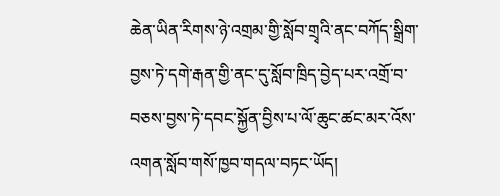ཆེན་ཡིན་རིགས་ཉེ་འགྲམ་གྱི་སློབ་གྲྭའི་ནང་བཀོད་སྒྲིག་བྱས་ཏེ་དགེ་རྒན་གྱི་ནང་དུ་སློབ་ཁྲིད་བྱེད་པར་འགྲོ་བ་བཅས་བྱས་ཏེ་དབང་སྐྱོན་བྱིས་པ་ལོ་ཆུང་ཚང་མར་འོས་འགན་སློབ་གསོ་ཁྱབ་གདལ་བཏང་ཡོད།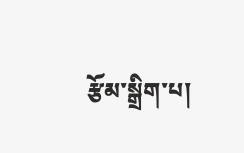རྩོམ་སྒྲིག་པ།